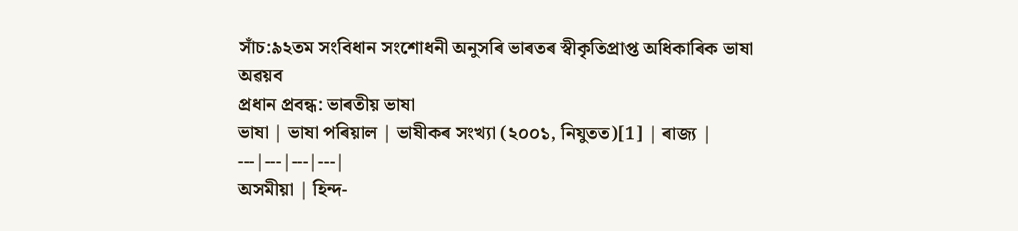সাঁচ:৯২তম সংবিধান সংশোধনী অনুসৰি ভাৰতৰ স্বীকৃতিপ্ৰাপ্ত অধিকাৰিক ভাষা
অৱয়ব
প্ৰধান প্ৰবন্ধ: ভাৰতীয় ভাষা
ভাষা | ভাষা পৰিয়াল | ভাষীকৰ সংখ্যা (২০০১, নিযুতত)[1] | ৰাজ্য |
---|---|---|---|
অসমীয়া | হিন্দ-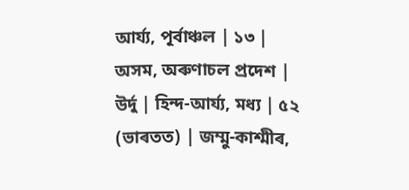আৰ্য্য, পূৰ্বাঞ্চল | ১৩ | অসম, অৰুণাচল প্ৰদেশ |
উৰ্দু | হিন্দ-আৰ্য্য, মধ্য | ৫২ (ভাৰতত) | জম্মু-কাশ্মীৰ,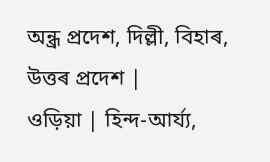অন্ধ্ৰ প্ৰদেশ, দিল্লী, বিহাৰ, উত্তৰ প্ৰদেশ |
ওড়িয়া | হিন্দ-আৰ্য্য,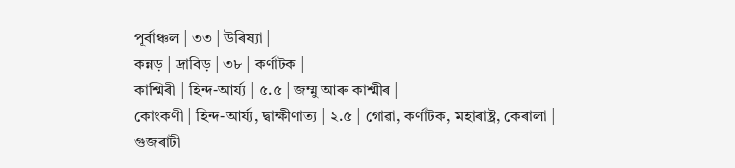পূৰ্বাঞ্চল | ৩৩ | উৰিষ্যা |
কন্নড় | দ্ৰাবিড় | ৩৮ | কৰ্ণাটক |
কাশ্মিৰী | হিন্দ-আৰ্য্য | ৫.৫ | জম্মু আৰু কাশ্মীৰ |
কোংকণী | হিন্দ-আৰ্য্য, দ্বাক্ষীণাত্য | ২.৫ | গোৱা, কৰ্ণাটক, মহাৰাষ্ট্ৰ, কেৰালা |
গুজৰাটী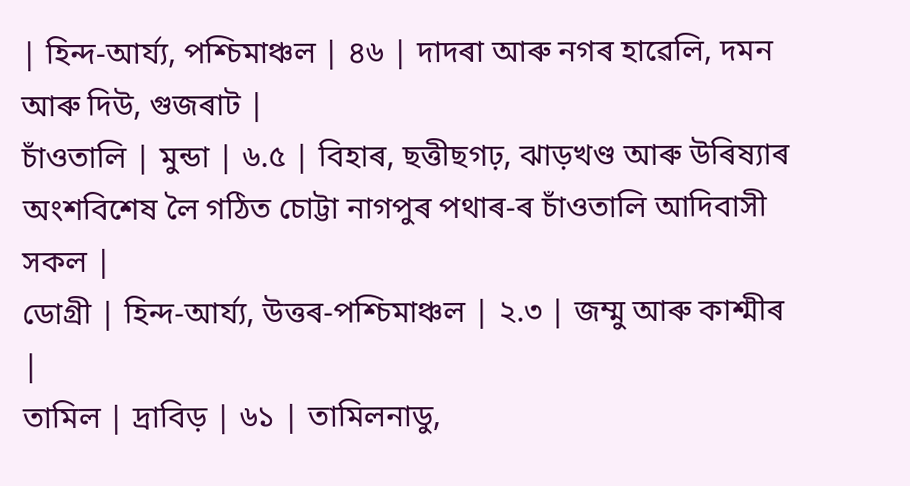| হিন্দ-আৰ্য্য, পশ্চিমাঞ্চল | ৪৬ | দাদৰা আৰু নগৰ হাৱেলি, দমন আৰু দিউ, গুজৰাট |
চাঁওতালি | মুন্ডা | ৬.৫ | বিহাৰ, ছত্তীছগঢ়, ঝাড়খণ্ড আৰু উৰিষ্যাৰ অংশবিশেষ লৈ গঠিত চোট্টা নাগপুৰ পথাৰ-ৰ চাঁওতালি আদিবাসী সকল |
ডোগ্ৰী | হিন্দ-আৰ্য্য, উত্তৰ-পশ্চিমাঞ্চল | ২.৩ | জম্মু আৰু কাশ্মীৰ |
তামিল | দ্ৰাবিড় | ৬১ | তামিলনাডু,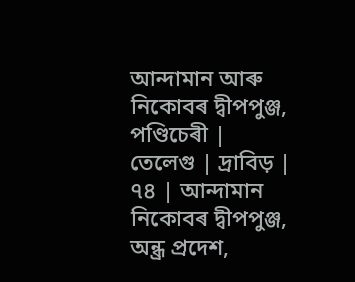আন্দামান আৰু নিকোবৰ দ্বীপপুঞ্জ, পণ্ডিচেৰী |
তেলেগু | দ্ৰাবিড় | ৭৪ | আন্দামান নিকোবৰ দ্বীপপুঞ্জ, অন্ধ্ৰ প্ৰদেশ,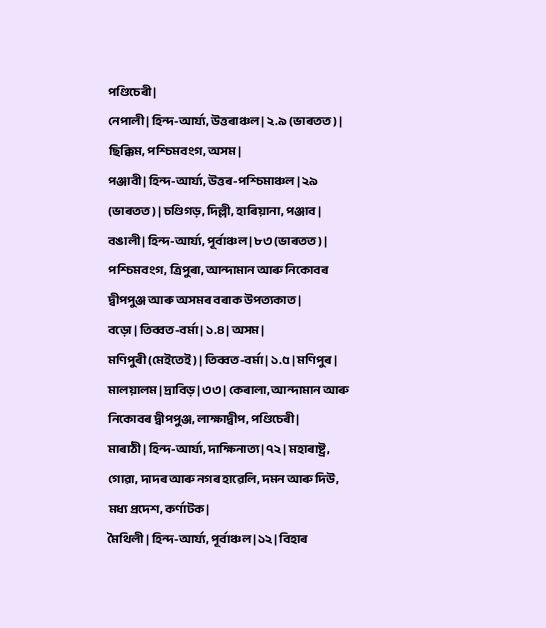পণ্ডিচেৰী |
নেপালী | হিন্দ-আৰ্য্য, উত্তৰাঞ্চল | ২.৯ (ভাৰতত) | ছিক্কিম, পশ্চিমবংগ, অসম |
পঞ্জাবী | হিন্দ-আৰ্য্য, উত্তৰ-পশ্চিমাঞ্চল | ২৯ (ভাৰতত) | চণ্ডিগড়, দিল্লী, হাৰিয়ানা, পঞ্জাব |
বঙালী | হিন্দ-আৰ্য্য, পূৰ্বাঞ্চল | ৮৩ (ভাৰতত) | পশ্চিমবংগ, ত্ৰিপুৰা, আন্দামান আৰু নিকোবৰ দ্বীপপুঞ্জ আৰু অসমৰ বৰাক উপত্যকাত |
বড়ো | তিব্বত-বৰ্মা | ১.৪ | অসম |
মণিপুৰী (মেইতেই) | তিব্বত-বৰ্মা | ১.৫ | মণিপুৰ |
মালয়ালম | দ্ৰাবিড় | ৩৩ | কেৰালা, আন্দামান আৰু নিকোবৰ দ্বীপপুঞ্জ, লাক্ষাদ্বীপ, পণ্ডিচেৰী |
মাৰাঠী | হিন্দ-আৰ্য্য, দাক্ষিনাত্য | ৭২ | মহাৰাষ্ট্ৰ, গোৱা, দাদৰ আৰু নগৰ হাৱেলি, দমন আৰু দিউ, মধ্য প্ৰদেশ, কৰ্ণাটক |
মৈথিলী | হিন্দ-আৰ্য্য, পূৰ্বাঞ্চল | ১২ | বিহাৰ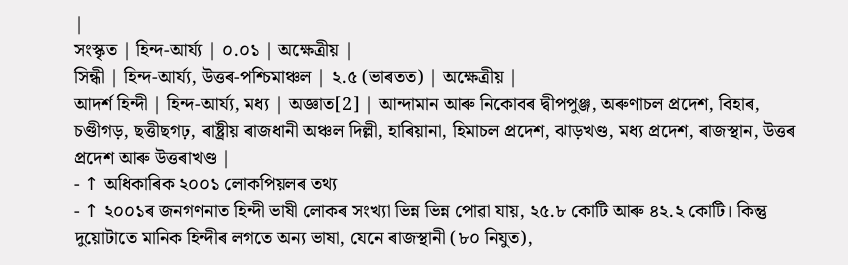|
সংস্কৃত | হিন্দ-আৰ্য্য | ০.০১ | অক্ষেত্ৰীয় |
সিন্ধী | হিন্দ-আৰ্য্য, উত্তৰ-পশ্চিমাঞ্চল | ২.৫ (ভাৰতত) | অক্ষেত্ৰীয় |
আদৰ্শ হিন্দী | হিন্দ-আৰ্য্য, মধ্য | অজ্ঞাত[2] | আন্দামান আৰু নিকোবৰ দ্বীপপুঞ্জ, অৰুণাচল প্ৰদেশ, বিহাৰ, চণ্ডীগড়, ছত্তীছগঢ়, ৰাষ্ট্ৰীয় ৰাজধানী অঞ্চল দিল্লী, হাৰিয়ানা, হিমাচল প্ৰদেশ, ঝাড়খণ্ড, মধ্য প্ৰদেশ, ৰাজস্থান, উত্তৰ প্ৰদেশ আৰু উত্তৰাখণ্ড |
- ↑ অধিকাৰিক ২০০১ লোকপিয়লৰ তথ্য
- ↑ ২০০১ৰ জনগণনাত হিন্দী ভাষী লোকৰ সংখ্যা ভিন্ন ভিন্ন পোৱা যায়, ২৫.৮ কোটি আৰু ৪২.২ কোটি। কিন্তু দুয়োটাতে মানিক হিন্দীৰ লগতে অন্য ভাষা, যেনে ৰাজস্থানী (৮০ নিযুত),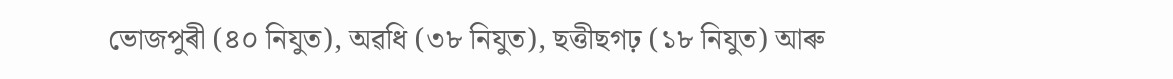ভোজপুৰী (৪০ নিযুত), অৱধি (৩৮ নিযুত), ছত্তীছগঢ় (১৮ নিযুত) আৰু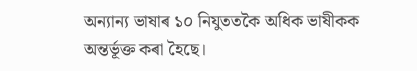অন্যান্য ভাষাৰ ১০ নিযুততকৈ অধিক ভাষীকক অন্তৰ্ভূক্ত কৰা হৈছে।